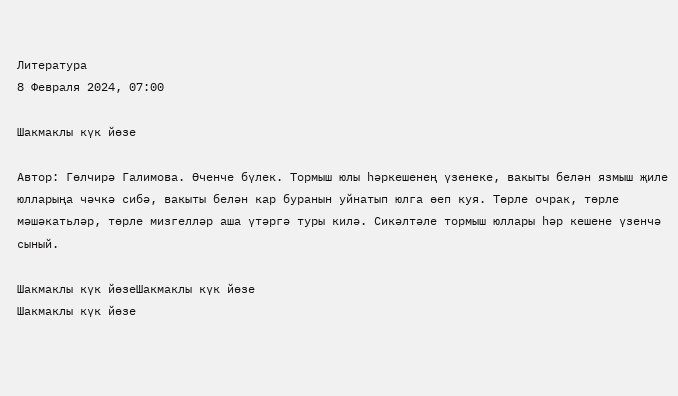Литература
8 Февраля 2024, 07:00

Шакмаклы күк йөзе

Автор: Гөлчирә Галимова. Өченче бүлек. Тормыш юлы һәркешенең үзенеке, вакыты белән язмыш җиле юлларыңа чәчкә сибә, вакыты белән кар буранын уйнатып юлга өеп куя. Төрле очрак, төрле мәшәкатьләр, төрле мизгелләр аша үтәргә туры килә. Сикәлтәле тормыш юллары һәр кешене үзенчә сыный.

Шакмаклы күк йөзеШакмаклы күк йөзе
Шакмаклы күк йөзе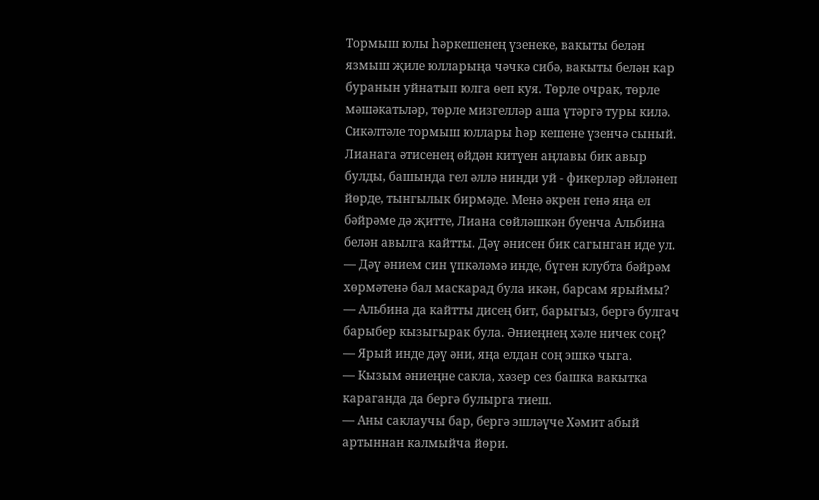Тормыш юлы һәркешенең үзенеке, вакыты белән язмыш җиле юлларыңа чәчкә сибә, вакыты белән кар буранын уйнатып юлга өеп куя. Төрле очрак, төрле мәшәкатьләр, төрле мизгелләр аша үтәргә туры килә. Сикәлтәле тормыш юллары һәр кешене үзенчә сыный.
Лианага әтисенең өйдән китүен аңлавы бик авыр булды, башында гел әллә нинди уй - фикерләр әйләнеп йөрде, тынгылык бирмәде. Менә әкрен генә яңа ел бәйрәме дә җитте, Лиана сөйләшкән буенча Альбина белән авылга кайтты. Дәү әнисен бик сагынган иде ул.
— Дәү әнием син үпкәләмә инде, бүген клубта бәйрәм хөрмәтенә бал маскарад була икән, барсам ярыймы?
— Альбина да кайтты дисең бит, барыгыз, бергә булгач барыбер кызыгырак була. Әниеңнең хәле ничек соң?
— Ярый инде дәү әни, яңа елдан соң эшкә чыга.
— Кызым әниеңне сакла, хәзер сез башка вакытка караганда да бергә булырга тиеш.
— Аны саклаучы бар, бергә эшләүче Хәмит абый артыннан калмыйча йөри.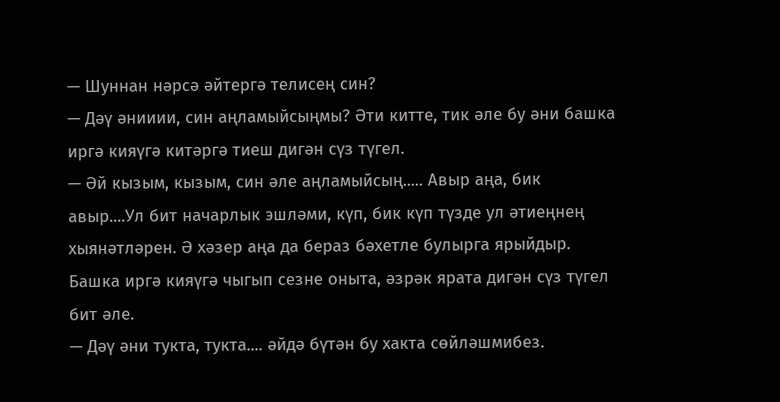— Шуннан нәрсә әйтергә телисең син?
— Дәү әнииии, син аңламыйсыңмы? Әти китте, тик әле бу әни башка иргә кияүгә китәргә тиеш дигән сүз түгел.
— Әй кызым, кызым, син әле аңламыйсың..... Авыр аңа, бик авыр....Ул бит начарлык эшләми, күп, бик күп түзде ул әтиеңнең хыянәтләрен. Ә хәзер аңа да бераз бәхетле булырга ярыйдыр. Башка иргә кияүгә чыгып сезне оныта, әзрәк ярата дигән сүз түгел бит әле.
— Дәү әни тукта, тукта.... әйдә бүтән бу хакта сөйләшмибез.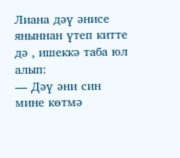Лиана дәү әнисе яныннан үтеп китте дә , ишеккә таба юл алып:
— Дәү әни син мине көтмә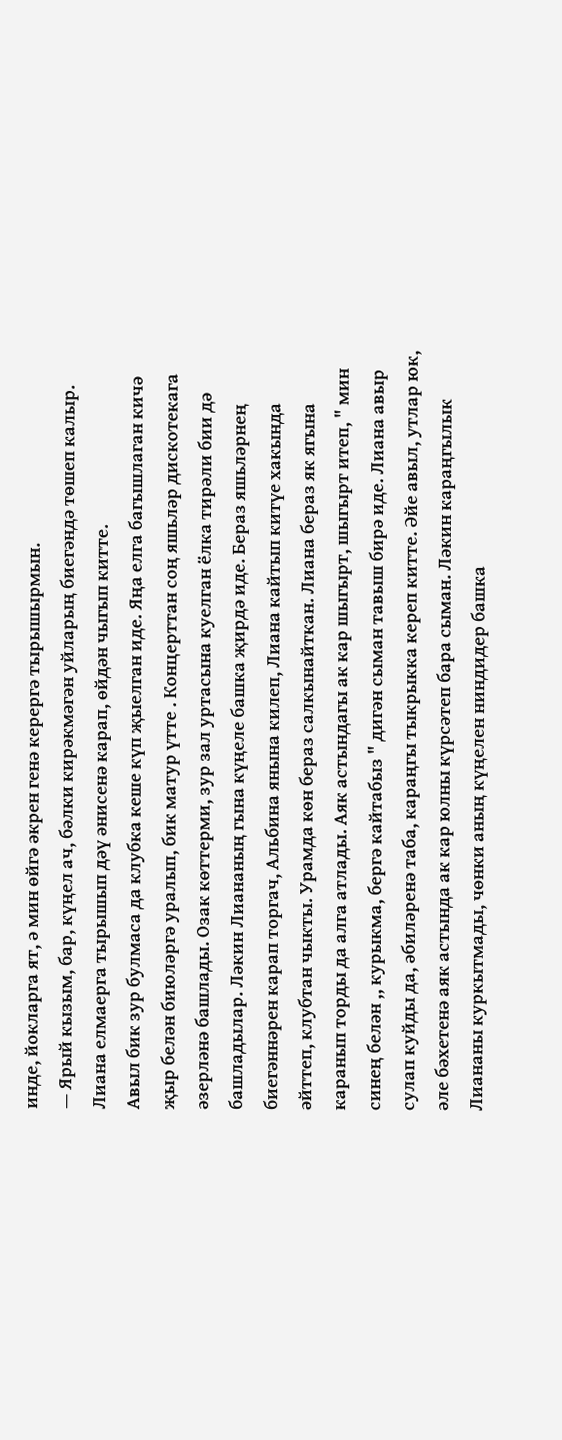инде, йокларга ят, ә мин өйгә әкрен генә керергә тырышырмын.
— Ярый кызым, бар, күңел ач, бәлки кирәкмәгән уйларың биегәндә төшеп калыр.
Лиана елмаерга тырышып дәү әнисенә карап, өйдән чыгып китте.
Авыл бик зур булмаса да клубка кеше күп җыелган иде. Яңа елга багышлаган кичә җыр белән биюләргә уралып, бик матур үтте . Концерттан соң яшьләр дискотекага әзерләнә башлады. Озак көттерми, зур зал уртасына куелган ёлка тирәли бии дә башладылар. Ләкин Лиананың гына күңеле башка җирдә иде. Бераз яшьләрнең биегәннәрен карап торгач, Альбина янына килеп, Лиана кайтып китүе хакында әйттеп, клубтан чыкты. Урамда көн бераз салкынайткан. Лиана бераз як ягына каранып торды да алга атлады. Аяк астындагы ак кар шыгырт, шыгырт итеп, " мин синең белән ,, курыкма, бергә кайтабыз " дигән сыман тавыш бирә иде. Лиана авыр сулап куйды да, әбиләренә таба, караңгы тыкрыкка кереп китте. Әйе авыл, утлар юк, әле бәхетенә аяк астында ак кар юлны күрсәтеп бара сыман. Ләкин караңгылык Лиананы куркытмады, чөнки аның күңелен ниндидер башка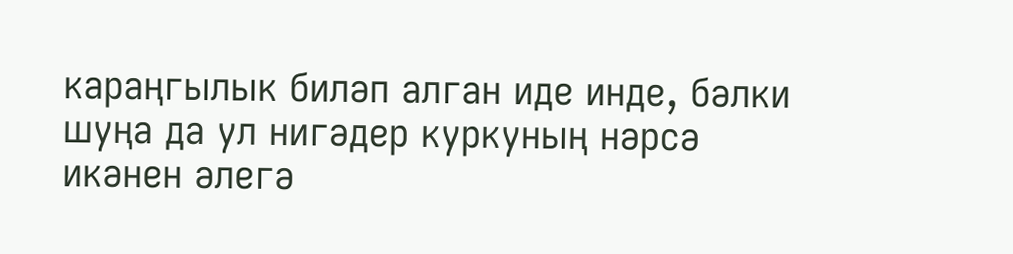караңгылык биләп алган иде инде, бәлки шуңа да ул нигәдер куркуның нәрсә икәнен әлегә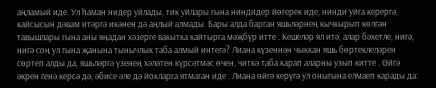аңламый иде. Ул һаман нидер уйлады, тик уйлары гына ниндидер йөгерек иде, нинди уйга керергә, кайсысын дәвам итәргә икәнен дә аңлый алмады. Бары алда барган яшьләрнең кычкырып көлгән тавышлары гына аны яңадан хәзерге вакытка кайтырга мәҗбүр итте . Кешеләр ял итә, алар бәхетле, нигә, нигә соң ул гына җанына тынычлык таба алмый интегә? Лиана күзеннән чыккан яшь бөртеклеләрен сөртеп алды да, яшьләргә үзенең хәләтен күрсәтмәс өчен, читкә таба карап аларны узып китте . Өйгә әкрен генә керсә дә, әбисе әле дә йокларга ятмаган иде . Лиана өйгә керүгә ул оныгына елмаеп карады да: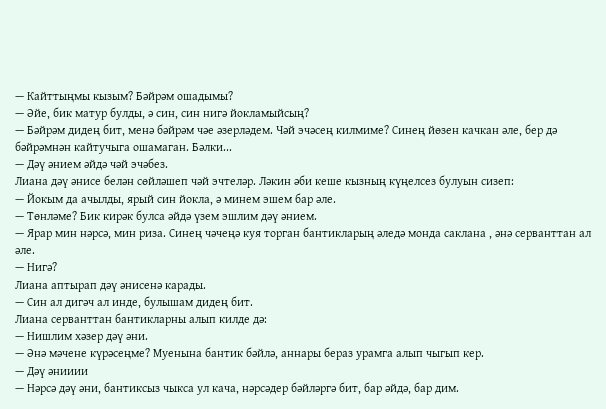— Кайттыңмы кызым? Бәйрәм ошадымы?
— Әйе, бик матур булды, ә син, син нигә йокламыйсың?
— Бәйрәм дидең бит, менә бәйрәм чәе әзерләдем. Чәй эчәсең килмиме? Синең йөзен качкан әле, бер дә бәйрәмнән кайтучыга ошамаган. Бәлки...
— Дәү әнием әйдә чәй эчәбез.
Лиана дәү әнисе белән сөйләшеп чәй эчтеләр. Ләкин әби кеше кызның күңелсез булуын сизеп:
— Йокым да ачылды, ярый син йокла, ә минем эшем бар әле.
— Төнләме? Бик кирәк булса әйдә үзем эшлим дәү әнием.
— Ярар мин нәрсә, мин риза. Синең чәчеңә куя торган бантикларың әледә монда саклана , әнә серванттан ал әле.
— Нигә?
Лиана аптырап дәү әнисенә карады.
— Син ал дигәч ал инде, булышам дидең бит.
Лиана серванттан бантикларны алып килде дә:
— Нишлим хәзер дәү әни.
— Әнә мәчене күрәсеңме? Муенына бантик бәйлә, аннары бераз урамга алып чыгып кер.
— Дәү әнииии
— Нәрсә дәү әни, бантиксыз чыкса ул кача, нәрсәдер бәйләргә бит, бар әйдә, бар дим.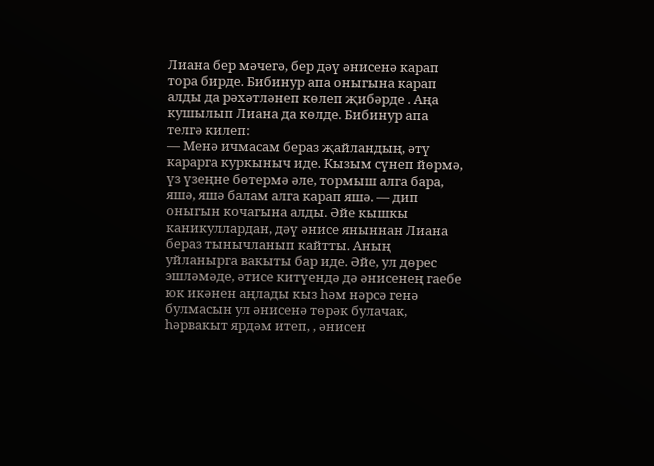Лиана бер мәчегә, бер дәү әнисенә карап тора бирде. Бибинур апа оныгына карап алды да рәхәтләнеп көлеп җибәрде . Аңа кушылып Лиана да көлде. Бибинур апа телгә килеп:
— Менә ичмасам бераз җайландың, әтү карарга куркыныч иде. Кызым сүнеп йөрмә, үз үзеңне бөтермә әле, тормыш алга бара, яшә, яшә балам алга карап яшә. — дип оныгын кочагына алды. Әйе кышкы каникуллардан, дәү әнисе яныннан Лиана бераз тынычланып кайтты. Аның уйланырга вакыты бар иде. Әйе, ул дөрес эшләмәде, әтисе китүендә дә әнисенең гаебе юк икәнен аңлады кыз һәм нәрсә генә булмасын ул әнисенә төрәк булачак, һәрвакыт ярдәм итеп, , әнисен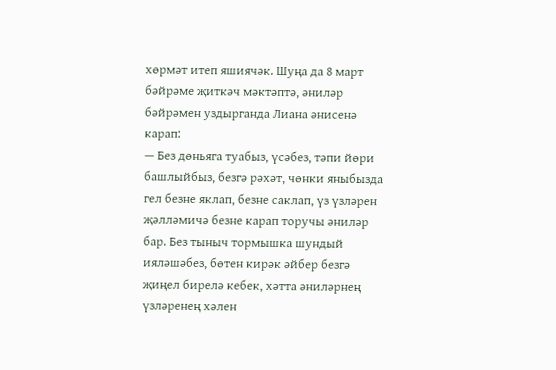хөрмәт итеп яшиячәк. Шуңа да 8 март бәйрәме җиткәч мәктәптә, әниләр бәйрәмен уздырганда Лиана әнисенә карап:
— Без дөньяга туабыз, үсәбез, тәпи йөри башлыйбыз, безгә рәхәт, чөнки яныбызда гел безне яклап, безне саклап, үз үзләрен җәлләмичә безне карап торучы әниләр бар. Без тыныч тормышка шундый ияләшәбез, бөтен кирәк әйбер безгә җиңел бирелә кебек, хәтта әниләрнең үзләренең хәлен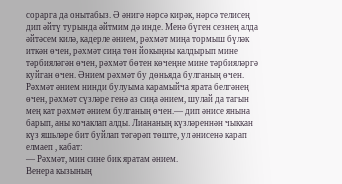сорарга да онытабыз. Ә әнигә нәрсә кирәк, нәрсә телисең дип әйтү турында әйтмим дә инде. Менә бүген сезнең алда әйтәсем килә, кадерле әнием, рәхмәт миңа тормыш бүләк иткән өчен, рәхмәт сиңа төн йокыңны калдырып мине тәрбияләгән өчен, рәхмәт бөтен көчеңне мине тәрбияләргә куйган өчен. Әнием рәхмәт бу дөньяда булганың өчен. Рәхмәт әнием нинди булуыма карамыйча ярата белгәнең өчен, рәхмәт сүзләре генә аз сиңа әнием, шулай да тагын мең кат рәхмәт әнием булганың өчен.— дип әнисе янына барып, аны кочаклап алды. Лиананың күзләреннән чыккан күз яшьләре бит буйлап тәгәрәп төште, ул әнисенә карап елмаеп , кабат:
— Рәхмәт, мин сине бик яратам әнием.
Венера кызының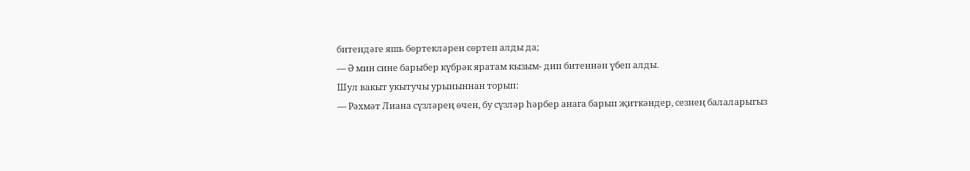битендәге яшь бөртекләрен сөртеп алды да;
— Ә мин сине барыбер күбрәк яратам кызым- дип битеннән үбеп алды.
Шул вакыт укытучы урыныннан торып:
— Рәхмәт Лиана сүзләрең өчен, бу сүзләр һәрбер анага барып җиткәндер, сезнең балаларыгыз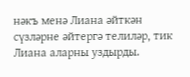нәкъ менә Лиана әйткән сүзләрне әйтергә телиләр, тик Лиана аларны уздырды.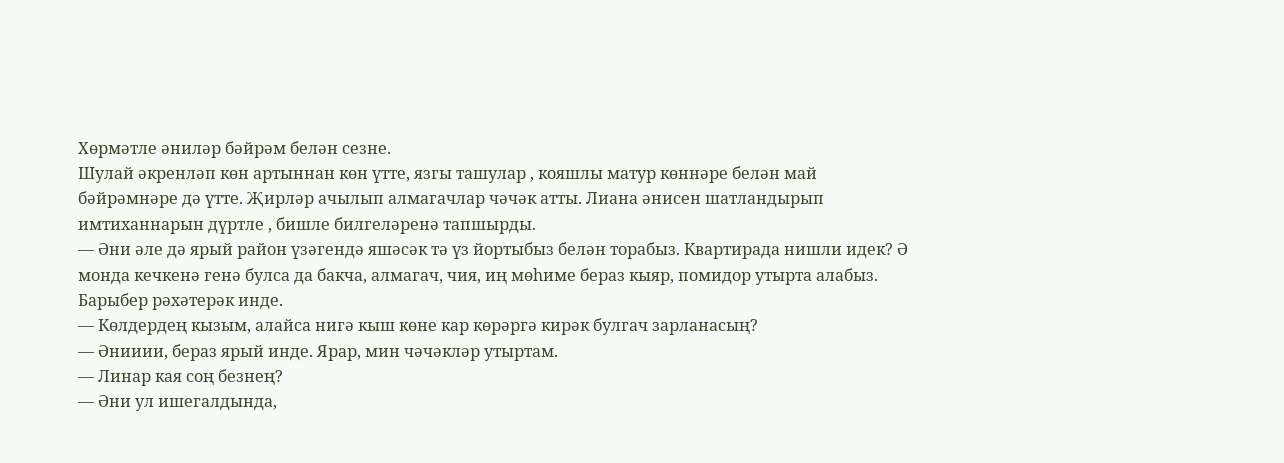Хөрмәтле әниләр бәйрәм белән сезне.
Шулай әкренләп көн артыннан көн үтте, язгы ташулар , кояшлы матур көннәре белән май бәйрәмнәре дә үтте. Җирләр ачылып алмагачлар чәчәк атты. Лиана әнисен шатландырып имтиханнарын дүртле , бишле билгеләренә тапшырды.
— Әни әле дә ярый район үзәгендә яшәсәк тә үз йортыбыз белән торабыз. Квартирада нишли идек? Ә монда кечкенә генә булса да бакча, алмагач, чия, иң мөһиме бераз кыяр, помидор утырта алабыз. Барыбер рәхәтерәк инде.
— Көлдердең кызым, алайса нигә кыш көне кар көрәргә кирәк булгач зарланасың?
— Әнииии, бераз ярый инде. Ярар, мин чәчәкләр утыртам.
— Линар кая соң безнең?
— Әни ул ишегалдында,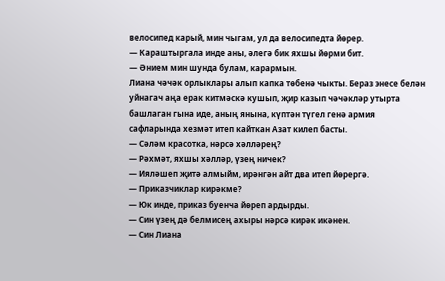велосипед карый, мин чыгам, ул да велосипедта йөрер.
— Караштыргала инде аны, әлегә бик яхшы йөрми бит.
— Әнием мин шунда булам, карармын.
Лиана чәчәк орлыклары алып капка төбенә чыкты. Бераз энесе белән уйнагач аңа ерак китмәскә кушып, җир казып чәчәкләр утырта башлаган гына иде, аның янына, күптән түгел генә армия сафларында хезмәт итеп кайткан Азат килеп басты.
— Сәләм красотка, нәрсә хәлләрең?
— Рәхмәт, яхшы хәлләр, үзең ничек?
— Ияләшеп җитә алмыйм, ирәнгән айт два итеп йөрергә.
— Приказчиклар кирәкме?
— Юк инде, приказ буенча йөреп ардырды.
— Син үзең дә белмисең ахыры нәрсә кирәк икәнен.
— Син Лиана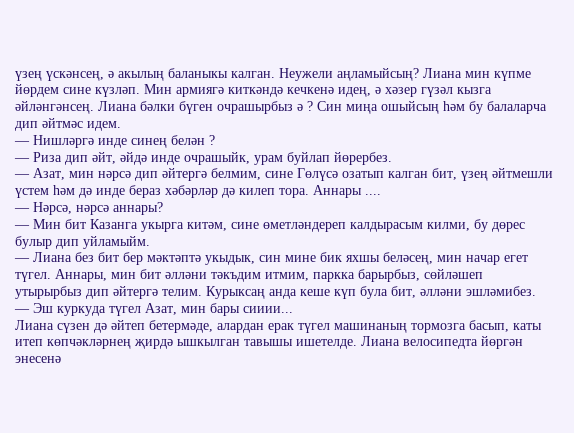үзең үскәнсең, ә акылың баланыкы калган. Неужели аңламыйсың? Лиана мин күпме йөрдем сине күзләп. Мин армиягә киткәндә кечкенә идең, ә хәзер гүзәл кызга әйләнгәнсең. Лиана бәлки бүген очрашырбыз ә ? Син миңа ошыйсың һәм бу балаларча дип әйтмәс идем.
— Нишләргә инде синең белән ?
— Риза дип әйт, әйдә инде очрашыйк, урам буйлап йөрербез.
— Азат, мин нәрсә дип әйтергә белмим, сине Гөлүсә озатып калган бит, үзең әйтмешли үстем һәм дә инде бераз хәбәрләр дә килеп тора. Аннары ....
— Нәрсә, нәрсә аннары?
— Мин бит Казанга укырга китәм, сине өметләндереп калдырасым килми, бу дөрес булыр дип уйламыйм.
— Лиана без бит бер мәктәптә укыдык, син мине бик яхшы беләсең, мин начар егет түгел. Аннары, мин бит әлләни тәкъдим итмим, паркка барырбыз, сөйләшеп утырырбыз дип әйтергә телим. Курыксаң анда кеше күп була бит, әлләни эшләмибез.
— Эш куркуда түгел Азат, мин бары сииии...
Лиана сүзен дә әйтеп бетермәде, алардан ерак түгел машинаның тормозга басып, каты итеп көпчәкләрнең җирдә ышкылган тавышы ишетелде. Лиана велосипедта йөргән энесенә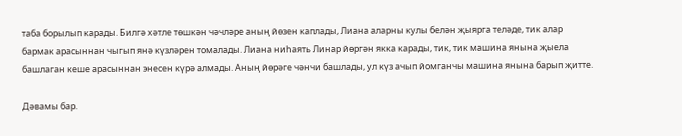таба борылып карады. Билгә хәтле төшкән чәчләре аның йөзен каплады, Лиана аларны кулы белән җыярга теләде, тик алар бармак арасыннан чыгып янә күзләрен томалады. Лиана ниһаять Линар йөргән якка карады, тик, тик машина янына җыела башлаган кеше арасыннан энесен күрә алмады. Аның йөрәге чәнчи башлады, ул күз ачып йомганчы машина янына барып җитте.

Дәвамы бар.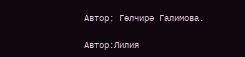Автор: Гөлчирә Галимова.

Автор:Лилия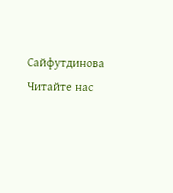Сайфутдинова
Читайте нас